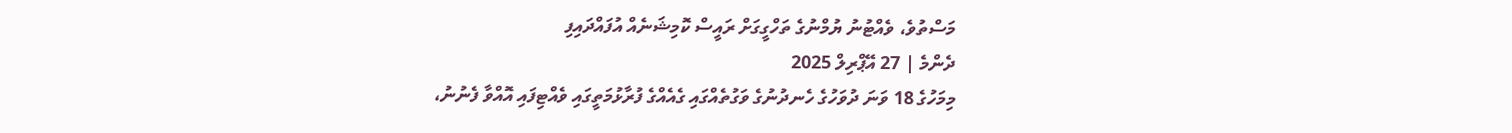މަސްތުވެ، ވެއްޓުނު ޔުމްނުގެ ތަހްގީގަށް ރައީސް ކޮމިޝަނެއް އުފައްދައިފި
ދެންމެ | 27 އޭޕްރިލް 2025
މިމަހުގެ 18 ވަނަ ދުވަހުގެ ހެނދުނުގެ ވަގުތެއްގައި ގެއެއްގެ ފުރާޅުމަތީގައި ވެއްޓިފައި އޮއްވާ ފެނުނު،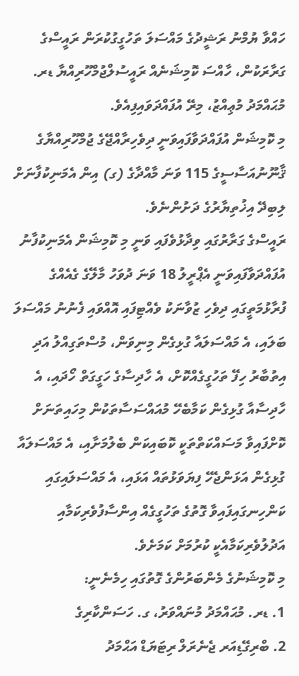ހައްވާ ޔުމްނު ރަޝީދުގެ މައްސަލަ ތަހުގީގުކުރަން ރައީސްގެ ގަރާރަކުން، ހާއްސަ ކޮމިޝަނެއް ރައީސުލްޖުމްހޫރިއްޔާ ޑރ. މުޙައްމަދު މުޢިއްޒު، މިރޭ އުފައްދަވައިފިއެވެ.
މި ކޮމިޝަން އުފައްދަވާފައިވަނީ ދިވެހިރާއްޖޭގެ ޖުމްހޫރިއްޔާގެ ޤާނޫނުއަސާސީގެ 115 ވަނަ މާއްދާގެ (ގ) އިން އެމަނިކުފާނަށް ލިބިދޭ އިޚުތިޔާރުގެ ދަށުންނެވެ.
ރައީސްގެ ގަރާރުގައި ވިދާޅުވެފައި ވަނީ މި ކޮމިޝަން އެމަނިކުފާނު އުފައްދަވާފައިވަނީ އެޕްރީލު 18 ވަނަ ދުވަހު މާލޭގެ ގެއެއްގެ ފުރާޅުމަތީގައި ދިވެހި ޒުވާނަކު ވެއްޓިފައި އޮއްވައި ފެނުނު މައްސަލަ ބަލައި، އެ މައްސަލައާ ގުޅިގެން މިނިވަން، މުސްތަގިއްލު އަދި އިތުބާރު ހިފޭ ތަހުގީގެއްކޮށް، އެ ހާދިސާގެ ހަގީގަތް ހޯދައި، އެ ހާދިސާއާ ގުޅިގެން ކަމާބެހޭ މުއައްސަސާތަކުން މިހައިތަނަށް ކޮށްފައިވާ މަސައްކަތްތަކީ ކޮބައިކަން ބެލުމަށާއި، އެ މައްސަލައާ ގުޅިގެން އަޅަންޖެހޭ ފިޔަވަޅުތައް އަޅައި، އެ މައްސަލައިގައި ކަންހިނގައިފައިވާ ގޮތުގެ ތަހުގީގެއް އިންސާފުވެރިކަމާއި އަދުލުވެރިކަމާއެކީ ކުރުމަށް ކަމަށެވެ.
މި ކޮމިޝަނުގެ މެންބަރުންގެ ގޮތުގައި ހިމެނެނީ:
1. ޑރ. މުޙައްމަދު މުނައްވަރު، ގ. ހަސަންކާރިގެ
2. ބްރިގޭޑިއަރ ޖެނެރަލް ރިޓަޔަޑް އަޙްމަދު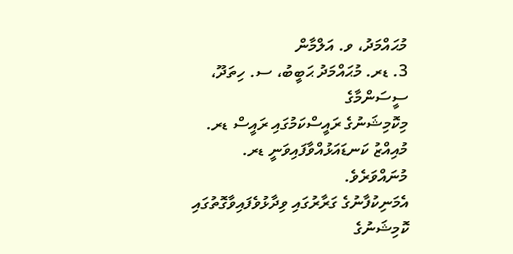މުޙައްމަދު، ވ. އަލްމާން
3. ޑރ. މުޙައްމަދު ޙަބީބު، ސ. ހިތަދޫ، ސީސަންމާގެ
މިކޮމިޝަނުގެ ރައީސްކަމުގައި ރައީސް ޑރ. މުއިއްޒު ކަނޑައަޅުއްވާފައިވަނީ ޑރ. މުނައްވަރެވެ.
އެމަނިކުފާނުގެ ގަރާރުގައި ވިދާޅުވެފައިވާގޮތުގައި ކޮމިޝަނުގެ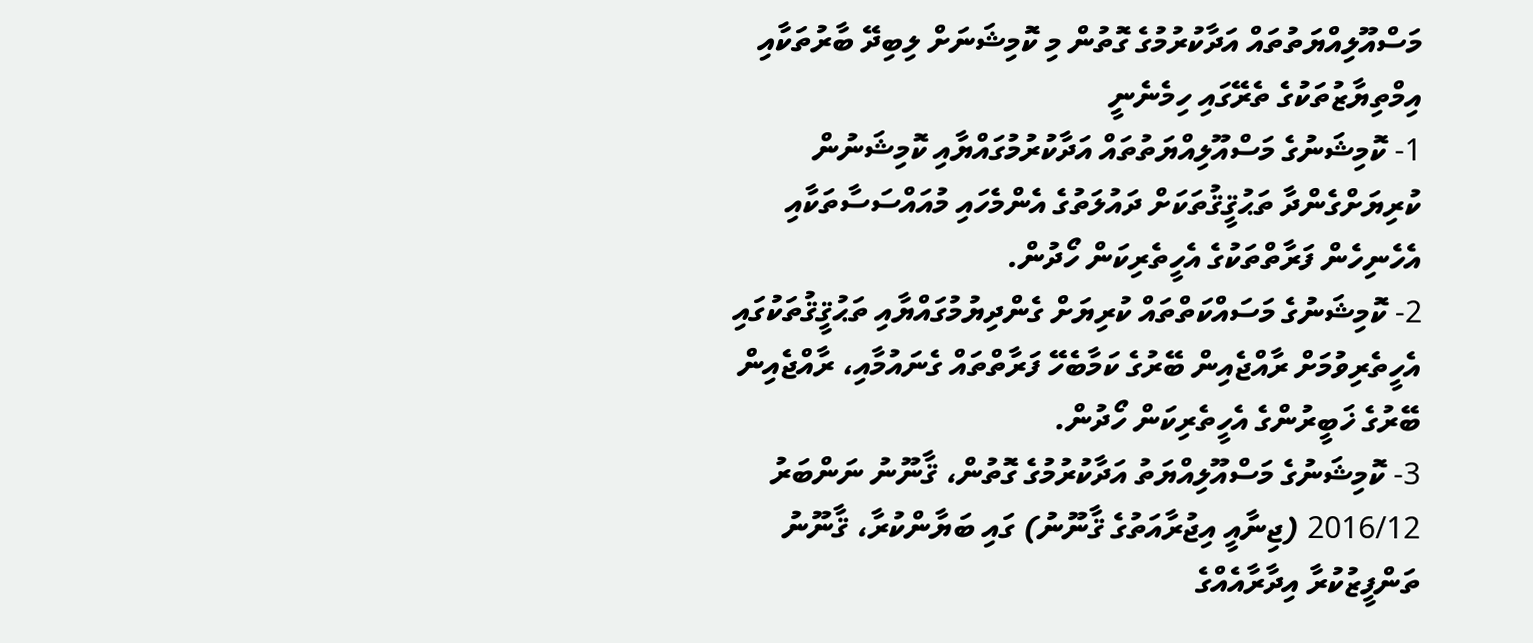މަސްއޫލިއްޔަތުތައް އަދާކުރުމުގެ ގޮތުން މި ކޮމިޝަނަށް ލިބިދޭ ބާރުތަކާއި އިމްތިޔާޒުތަކުގެ ތެރޭގައި ހިމެނެނީ
1- ކޮމިޝަނުގެ މަސްއޫލިއްޔަތުތައް އަދާކުރުމުގައްޔާއި ކޮމިޝަނުން ކުރިޔަށްގެންދާ ތަޙުޤީޤުތަކަށް ދައުލަތުގެ އެންމެހައި މުއައްސަސާތަކާއި އެހެނިހެން ފަރާތްތަކުގެ އެހީތެރިކަން ހޯދުން.
2- ކޮމިޝަނުގެ މަސައްކަތްތައް ކުރިޔަށް ގެންދިޔުމުގައްޔާއި ތަޙުޤީޤުތަކުގައި އެހީތެރިވުމަށް ރާއްޖެއިން ބޭރުގެ ކަމާބެހޭ ފަރާތްތައް ގެނައުމާއި، ރާއްޖެއިން ބޭރުގެ ޚަބީރުންގެ އެހީތެރިކަން ހޯދުން.
3- ކޮމިޝަނުގެ މަސްއޫލިއްޔަތު އަދާކުރުމުގެ ގޮތުން، ޤާނޫނު ނަންބަރު 2016/12 (ޖިނާއީ އިޖުރާއަތުގެ ޤާނޫނު) ގައި ބަޔާންކުރާ، ޤާނޫނު ތަންފީޒުކުރާ އިދާރާއެއްގެ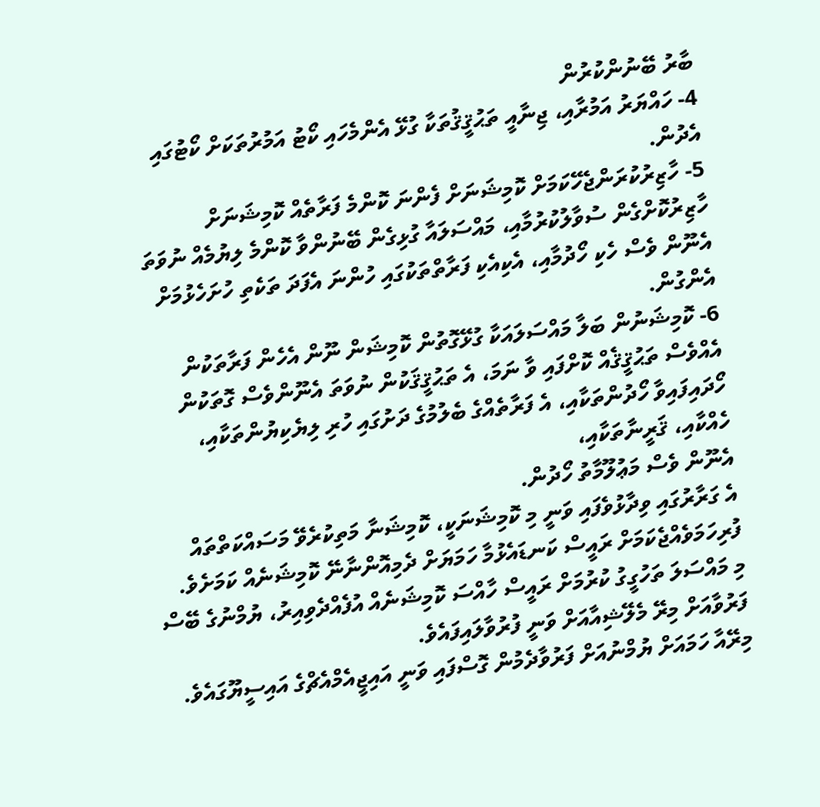ބާރު ބޭނުންކުރުން
4- ހައްޔަރު އަމުރާއި، ޖިނާއީ ތަޙުޤީޤުތަކާ ގުޅޭ އެންމެހައި ކޯޓު އަމުރުތަކަށް ކޯޓުގައި އެދުން.
5- ހާޒިރުކުރަންޖެހޭކަމަށް ކޮމިޝަނަށް ފެންނަ ކޮންމެ ފަރާތެއް ކޮމިޝަނަށް ހާޒިރުކޮށްގެން ސުވާލުކުރުމާއި، މައްސަލައާ ގުޅިގެން ބޭނުންވާ ކޮންމެ ލިޔުމެއް ނުވަތަ އެނޫން ވެސް ހެކި ހޯދުމާއި، އެކިއެކި ފަރާތްތަކުގައި ހުންނަ އެފަދަ ތަކެތި ހުށަހެޅުމަށް އެންގުން.
6- ކޮމިޝަނުން ބަލާ މައްސަލައަކާ ގުޅޭގޮތުން ކޮމިޝަން ނޫން އެހެން ފަރާތަކުން އެއްވެސް ތަޙުޤީޤެއް ކޮށްފައި ވާ ނަމަ، އެ ތަޙުޤީޤަކުން ނުވަތަ އެނޫންވެސް ގޮތަކުން ހޯދައިފައިވާ ހޯދުންތަކާއި، އެ ފަރާތެއްގެ ބެލުމުގެ ދަށުގައި ހުރި ލިޔެކިޔުންތަކާއި، ހެއްކާއި، ޤަރީނާތަކާއި،
އެނޫން ވެސް މަޢުލޫމާތު ހޯދުން.
އެ ގަރާރުގައި ވިދާޅުވެފައި ވަނީ މި ކޮމިޝަނަކީ، ކޮމިޝަނާ މަތިކުރެވޭ މަސައްކަތްތައް ފުރިހަމަވެއްޖެކަމަށް ރައީސް ކަނޑައެޅުމާ ހަމަޔަށް ދެމިއޮންނާނޭ ކޮމިޝަނެއް ކަމަށެވެ.
މި މައްސަލަ ތަހުގީގު ކުރުމަށް ރައީސް ހާއްސަ ކޮމިޝަނެއް އުފެއްދެވިއިރު، ޔުމްނުގެ ބޭސް ފަރުވާއަށް މިރޭ މެލޭޝިއާއަށް ވަނީ ފުރުވާލައިފައެވެ.
މިރޭއާ ހަމައަށް ޔުމްނުއަށް ފަރުވާދެމުން ގޮސްފައި ވަނީ އައިޖީއެމްއެޗްގެ އައިސީޔޫގައެވެ.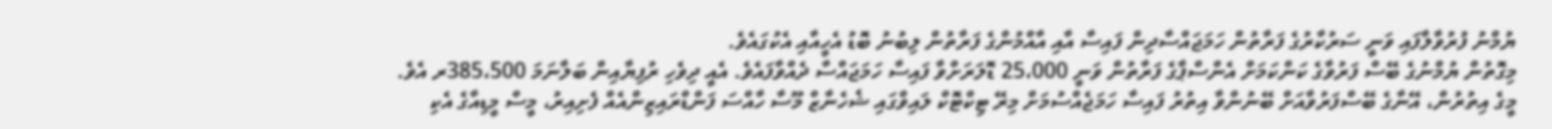ޔުމްނު ފުރުވާލާފައި ވަނީ ސަރުކާރުގެ ފަރާތުން ހަމަޖައްސާދިން ފައިސާ އާއި އާއްމުންގެ ފަރާތުން ލިބުނު ބޮޑު އެހީއާއި އެކުގައެވެ.
މިގޮތުން ޔުމްނުގެ ބޭސް ފަރުވާގެ ކަންކަމަށް އެންސްޕާގެ ފަރާތުން ވަނީ 25،000 ޑޮލަރަށްވާ ފައިސާ ހަމަޖައްސާ ދެއްވާފައެވެ. އެއީ ދިވެހި ރުފިޔާއިން ބަލާނަމަ 385،500ރ އެވެ.
މީގެ އިތުރުން، އޭނާގެ ބޭސްފަރުވާއަށް ބޭނުންވާ އިތުރު ފައިސާ ހަމަޖެއްސުމަށް މިރޭ ޓިކްޓޮކް ލައިވްގައި ޝެހެނާޒް މޫސާ ހާއްސަ ފަންޑްރައިޒިންއެއް ފެށިއިރު، މީސް މީޑިއާގެ އެކި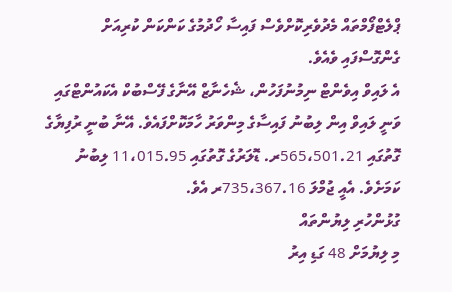ޕްލެޓްފޯމްތައް މެދުވެރިކޮށްވެސް ފައިސާ ހޯދުމުގެ ކަންކަން ކުރިއަށް ގެންގޮސްފައި ވެއެވެ.
އެ ލައިވް އިވެންޓް ނިމުނުފަހުން، ޝެހެނާޒް އޭނާގެ ފޭސްބުކް އެކައުންޓްގައި ވަނީ ލައިވް އިން ލިބުނު ފައިސާގެ މިންވަރު ހާމަކޮށްފައެވެ. އޭނާ ބުނީ ރުފިޔާގެ ގޮތުގައި 565،501.21ރ. ޑޮލަރުގެ ގޮތުގައި 11،015.95 ލިބުނު ކަމަށެވެ. އެއީ ޖުމްލަ 735،367.16ރ އެވެ.
ގުޅުންހުރި ލިޔުންތައް
މި ލިޔުމަށް 48 ގަޑި އިރު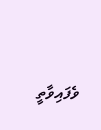ވެފައިވާތީ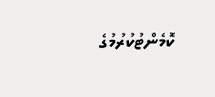ކޮމެންޓުކުރުމުގެ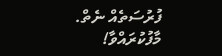ފުރުސަތެއް ނެތް. މާފުކުރައްވާ!